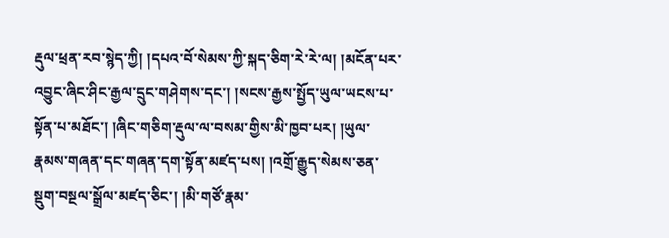རྡུལ་ཕྲན་རབ་སྙེད་ཀྱི། །དཔའ་བོ་སེམས་ཀྱི་སྐད་ཅིག་རེ་རེ་ལ། །མངོན་པར་འབྱུང་ཞིང་ཤིང་རྒྱལ་དྲུང་གཤེགས་དང་། །སངས་རྒྱས་སྤྱོད་ཡུལ་ཡངས་པ་སྟོན་པ་མཐོང་། །ཞིང་གཅིག་རྡུལ་ལ་བསམ་གྱིས་མི་ཁྱབ་པར། །ཡུལ་རྣམས་གཞན་དང་གཞན་དག་སྟོན་མཛད་པས། །འགྲོ་རྒྱུད་སེམས་ཅན་སྡུག་བསྔལ་སྒྲོལ་མཛད་ཅིང་། །མི་གཙོ་རྣམ་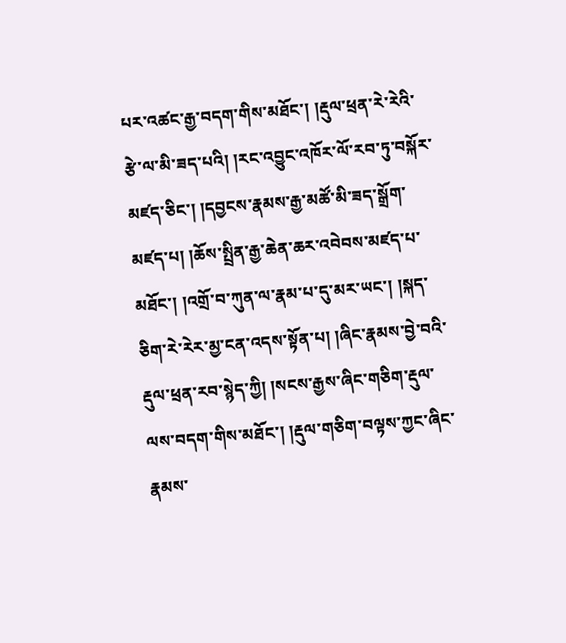པར་འཚང་རྒྱ་བདག་གིས་མཐོང་། །རྡུལ་ཕྲན་རེ་རེའི་རྩེ་ལ་མི་ཟད་པའི། །རང་འབྱུང་འཁོར་ལོ་རབ་ཏུ་བསྐོར་མཛད་ཅིང་། །དབྱངས་རྣམས་རྒྱ་མཚོ་མི་ཟད་སྒྲོག་མཛད་པ། །ཆོས་སྤྲིན་རྒྱ་ཆེན་ཆར་འབེབས་མཛད་པ་མཐོང་། །འགྲོ་བ་ཀུན་ལ་རྣམ་པ་དུ་མར་ཡང་། །སྐད་ཅིག་རེ་རེར་མྱ་ངན་འདས་སྟོན་པ། །ཞིང་རྣམས་བྱེ་བའི་རྡུལ་ཕྲན་རབ་སྙེད་ཀྱི། །སངས་རྒྱས་ཞིང་གཅིག་རྡུལ་ལས་བདག་གིས་མཐོང་། །རྡུལ་གཅིག་བལྟས་ཀྱང་ཞིང་རྣམས་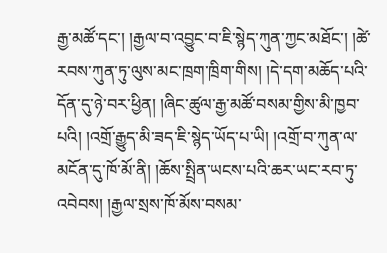རྒྱ་མཚོ་དང་། །རྒྱལ་བ་འབྱུང་བ་ཇི་སྙེད་ཀུན་ཀྱང་མཐོང་། །ཚེ་རབས་ཀུན་ཏུ་ལུས་མང་ཁྲག་ཁྲིག་གིས། །དེ་དག་མཆོད་པའི་དོན་དུ་ཉེ་བར་ཕྱིན། །ཞིང་ཚུལ་རྒྱ་མཚོ་བསམ་གྱིས་མི་ཁྱབ་པའི། །འགྲོ་རྒྱུད་མི་ཟད་ཇི་སྙེད་ཡོད་པ་ཡི། །འགྲོ་བ་ཀུན་ལ་མངོན་དུ་ཁོ་མོ་ནི། །ཆོས་སྤྲིན་ཡངས་པའི་ཆར་ཡང་རབ་ཏུ་འབེབས། །རྒྱལ་སྲས་ཁོ་མོས་བསམ་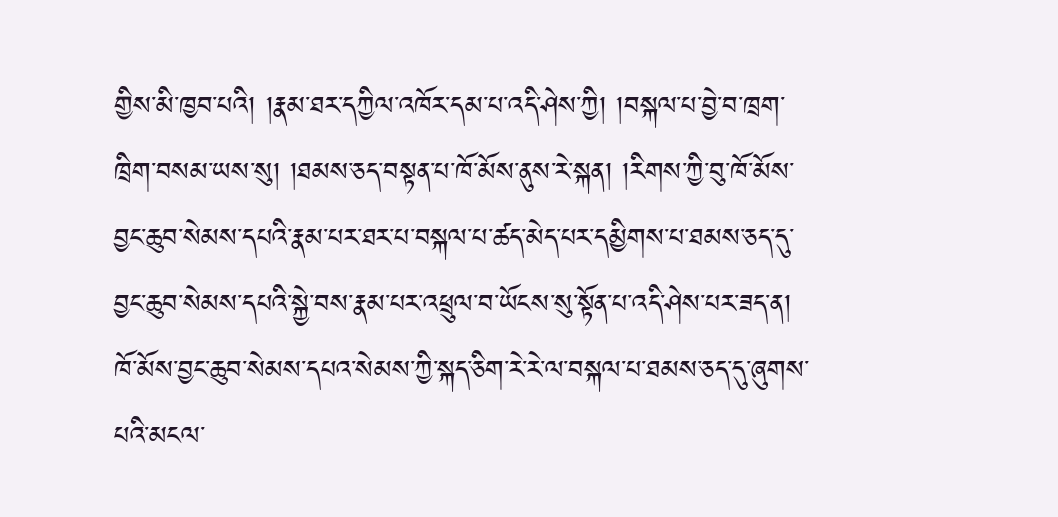གྱིས་མི་ཁྱབ་པའི། །རྣམ་ཐར་དཀྱིལ་འཁོར་དམ་པ་འདི་ཤེས་ཀྱི། །བསྐལ་པ་བྱེ་བ་ཁྲག་ཁྲིག་བསམ་ཡས་སུ། །ཐམས་ཅད་བསྟན་པ་ཁོ་མོས་ནུས་རེ་སྐན། །རིགས་ཀྱི་བུ་ཁོ་མོས་བྱང་ཆུབ་སེམས་དཔའི་རྣམ་པར་ཐར་པ་བསྐལ་པ་ཚད་མེད་པར་དམྱིགས་པ་ཐམས་ཅད་དུ་བྱང་ཆུབ་སེམས་དཔའི་སྐྱེ་བས་རྣམ་པར་འཕྲུལ་བ་ཡོངས་སུ་སྟོན་པ་འདི་ཤེས་པར་ཟད་ན། ཁོ་མོས་བྱང་ཆུབ་སེམས་དཔའ་སེམས་ཀྱི་སྐད་ཅིག་རེ་རེ་ལ་བསྐལ་པ་ཐམས་ཅད་དུ་ཞུགས་པའི་མངལ་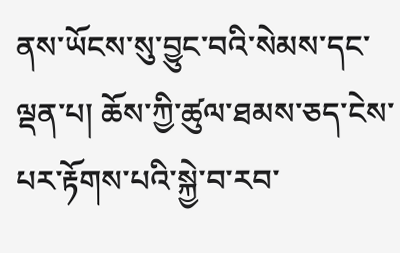ནས་ཡོངས་སུ་བྱུང་བའི་སེམས་དང་ལྡན་པ། ཆོས་ཀྱི་ཚུལ་ཐམས་ཅད་ངེས་པར་རྟོགས་པའི་སྐྱེ་བ་རབ་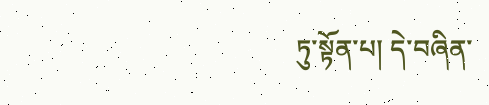ཏུ་སྟོན་པ། དེ་བཞིན་